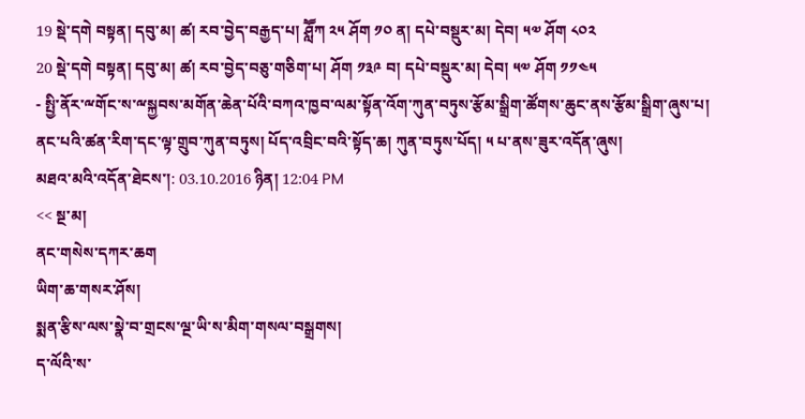19 སྡེ་དགེ བསྟན། དབུ་མ། ཚ། རབ་བྱེད་བརྒྱད་པ། ཤླཽཀ ༢༥ ཤོག ༡༠ ན། དཔེ་བསྡུར་མ། དེབ། ༥༧ ཤོག ༨༠༢
20 སྡེ་དགེ བསྟན། དབུ་མ། ཚ། རབ་བྱེད་བཅུ་གཅིག་པ། ཤོག ༡༣༩ བ། དཔེ་བསྡུར་མ། དེབ། ༥༧ ཤོག ༡༡༤༥
- སྤྱི་ནོར་ྋགོང་ས་ྋསྐྱབས་མགོན་ཆེན་པོའི་བཀའ་ཁྱབ་ལམ་སྟོན་འོག་ཀུན་བཏུས་རྩོམ་སྒྲིག་ཚོགས་ཆུང་ནས་རྩོམ་སྒྲིག་ཞུས་པ། ནང་པའི་ཚན་རིག་དང་ལྟ་གྲུབ་ཀུན་བཏུས། པོད་འབྲིང་བའི་སྟོད་ཆ། ཀུན་བཏུས་པོད། ༥ པ་ནས་ཟུར་འདོན་ཞུས།
མཐའ་མའི་འདོན་ཐེངས་།: 03.10.2016 ཉིན། 12:04 PM
<< སྔ་མ།
ནང་གསེས་དཀར་ཆག
ཡིག་ཆ་གསར་ཤོས།
སྨན་རྩིས་ལས་སྣེ་བ་གྲངས་ལྔ་ཡི་ས་མིག་གསལ་བསྒྲགས།
ད་ལོའི་ས་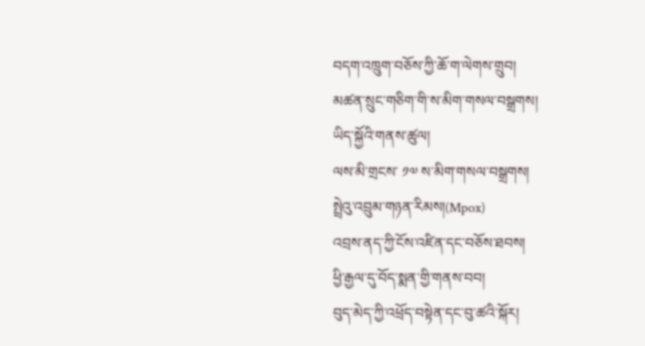བདག་འཁྲུག་བཅོས་ཀྱི་ཆོ་ག་ལེགས་གྲུབ།
མཚན་སྲུང་གཅིག་གི་ས་མིག་གསལ་བསྒྲགས།
ཡིད་སྐྱོའི་གནས་ཚུལ།
ལས་མི་གྲངས་ ༡༧ ས་མིག་གསལ་བསྒྲགས།
སྤྲེའུ་འབྲུམ་གཉན་རིམས།(Mpox)
འབྲས་ནད་ཀྱི་ངོས་འཛིན་དང་བཅོས་ཐབས།
ཕྱི་རྒྱལ་དུ་བོད་སྨན་གྱི་གནས་བབ།
བུད་མེད་ཀྱི་འཕྲོད་བསྟེན་དང་བུ་ཚའི་སྐོར།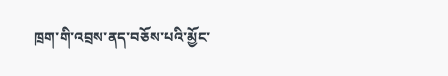ཁྲག་གི་འབྲས་ནད་བཅོས་པའི་མྱོང་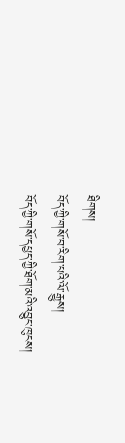ཐིགས།
བོད་ཀྱི་གསོ་བ་རིག་པའི་ལོ་རྒྱུས།
བོད་ཀྱི་གསོ་དཔྱད་ཀྱི་ཐོག་མའི་འབྱུང་ཁུངས།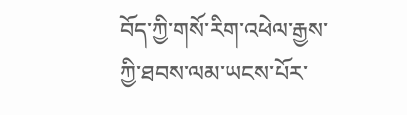བོད་ཀྱི་གསོ་རིག་འཕེལ་རྒྱས་ཀྱི་ཐབས་ལམ་ཡངས་པོར་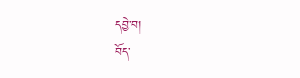དབྱེ་བ།
བོད་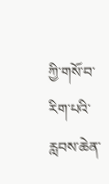ཀྱི་གསོ་བ་རིག་པའི་རླབས་ཆེན་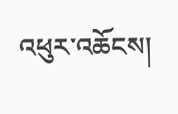འཕུར་འཆོངས།